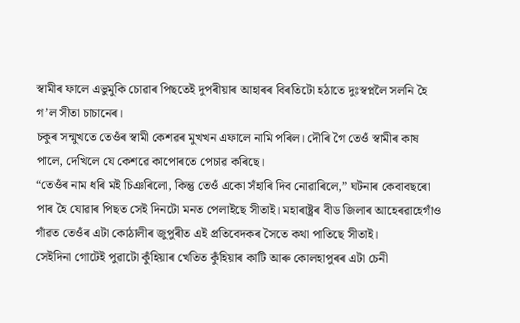স্বামীৰ ফালে এভুমুকি চোৱাৰ পিছতেই দুপৰীয়াৰ আহাৰৰ বিৰতিটো হঠাতে দুঃস্বপ্নলৈ সলনি হৈ গ’ল সীতা চাচানেৰ।
চকুৰ সন্মুখতে তেওঁৰ স্বামী কেশৱৰ মুখখন এফালে নামি পৰিল। দৌৰি গৈ তেওঁ স্বামীৰ কাষ পালে, দেখিলে যে কেশৱে কাপোৰতে পেচাৱ কৰিছে।
“তেওঁৰ নাম ধৰি মই চিঞৰিলো, কিন্তু তেওঁ একো সঁহাৰি দিব নোৱাৰিলে,” ঘটনাৰ কেবাবছৰো পাৰ হৈ যোৱাৰ পিছত সেই দিনটো মনত পেলাইছে সীতাই। মহাৰাষ্ট্ৰৰ বীড জিলাৰ আহেৰৱাহেগাঁও গাঁৱত তেওঁৰ এটা কোঠালীৰ জুপুৰীত এই প্ৰতিবেদকৰ সৈতে কথা পাতিছে সীতাই।
সেইদিনা গোটেই পুৱাটো কুঁহিয়াৰ খেতিত কুঁহিয়াৰ কাটি আৰু কোলহাপুৰৰ এটা চেনী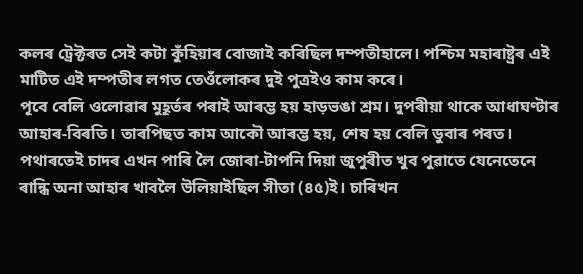কলৰ ট্ৰেক্টৰত সেই কটা কুঁহিয়াৰ বোজাই কৰিছিল দম্পতীহালে। পশ্চিম মহাৰাষ্ট্ৰৰ এই মাটিত এই দম্পতীৰ লগত তেওঁলোকৰ দুই পুত্ৰইও কাম কৰে।
পূবে বেলি ওলোৱাৰ মুহূৰ্তৰ পৰাই আৰম্ভ হয় হাড়ভঙা শ্ৰম। দুপৰীয়া থাকে আধাঘণ্টাৰ আহাৰ-বিৰতি। তাৰপিছত কাম আকৌ আৰম্ভ হয়, শেষ হয় বেলি ডুবাৰ পৰত। পথাৰতেই চাদৰ এখন পাৰি লৈ জোৰা-টাপনি দিয়া জুপুৰীত খুব পুৱাতে যেনেতেনে ৰান্ধি অনা আহাৰ খাবলৈ উলিয়াইছিল সীতা (৪৫)ই। চাৰিখন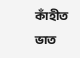কাঁহীত ভাত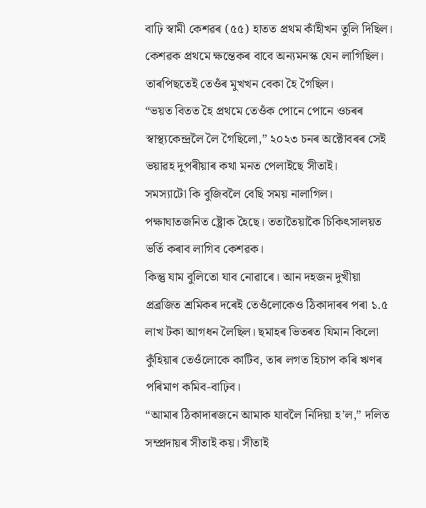বাঢ়ি স্বামী কেশৱৰ (৫৫) হাতত প্ৰথম কাঁহীখন তুলি দিছিল। কেশৱক প্ৰথমে ক্ষন্তেকৰ বাবে অন্যমনস্ক যেন লাগিছিল। তাৰপিছতেই তেওঁৰ মুখখন বেকা হৈ গৈছিল।
“ভয়ত বিতত হৈ প্ৰথমে তেওঁক পোনে পোনে ওচৰৰ স্বাস্থ্যকেন্দ্ৰলৈ লৈ গৈছিলো,” ২০২৩ চনৰ অক্টোবৰৰ সেই ভয়াৱহ দুপৰীয়াৰ কথা মনত পেলাইছে সীতাই।
সমস্যাটো কি বুজিবলৈ বেছি সময় নালাগিল। পক্ষাঘাতজনিত ষ্ট্ৰোক হৈছে। ততাতৈয়াকৈ চিকিৎসালয়ত ভৰ্তি কৰাব লাগিব কেশৱক।
কিন্তু যাম বুলিতো যাব নোৱাৰে। আন দহজন দুখীয়া প্ৰব্ৰজিত শ্ৰমিকৰ দৰেই তেওঁলোকেও ঠিকাদাৰৰ পৰা ১.৫ লাখ টকা আগধন লৈছিল। ছমাহৰ ভিতৰত যিমান কিলো কুঁহিয়াৰ তেওঁলোকে কাটিব, তাৰ লগত হিচাপ কৰি ঋণৰ পৰিমাণ কমিব-বাঢ়িব।
“আমাৰ ঠিকাদাৰজনে আমাক যাবলৈ নিদিয়া হ’ল,” দলিত সম্প্ৰদায়ৰ সীতাই কয়। সীতাই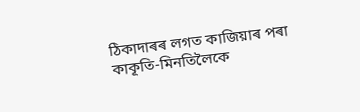ঠিকাদাৰৰ লগত কাজিয়াৰ পৰা কাকূতি-মিনতিলৈকে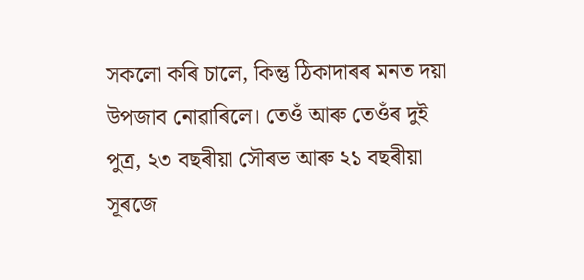সকলো কৰি চালে, কিন্তু ঠিকাদাৰৰ মনত দয়া উপজাব নোৱাৰিলে। তেওঁ আৰু তেওঁৰ দুই পুত্ৰ, ২৩ বছৰীয়া সৌৰভ আৰু ২১ বছৰীয়া সূৰজে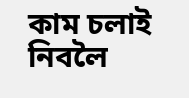কাম চলাই নিবলৈ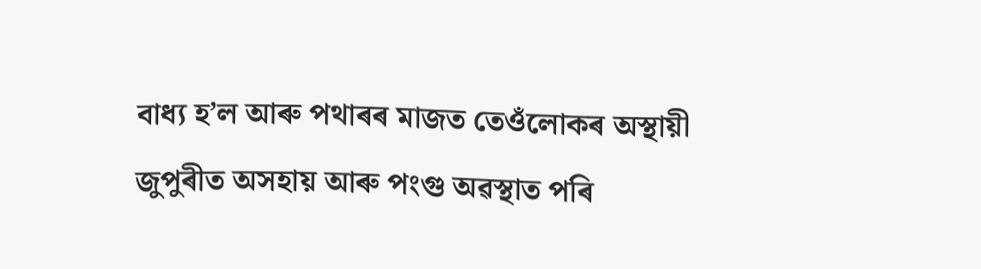বাধ্য হ’ল আৰু পথাৰৰ মাজত তেওঁলোকৰ অস্থায়ী জুপুৰীত অসহায় আৰু পংগু অৱস্থাত পৰি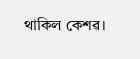থাকিল কেশৱ।